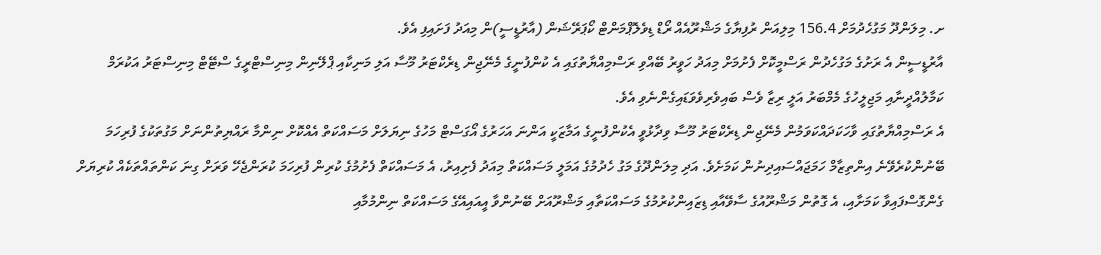ށ. މިލަންދޫ މަގުހެދުމަށް 156.4 މިލިއަން ރުފިޔާގެ މަޝްރޫއެއް ރޯޑް ޑިވެލޮޕްމަންޓް ކޯޕަރޭޝަން (އާރުޑީސީ)ން މިއަދު ފަށައިފި އެވެ.
އާރުޑީސީން އެ ރަށުގެ މަގުހެދުން ރަސްމީކޮށް ފެށުމަށް މިއަދު ހަވީރު ބޭއްވި ރަސްމިއްޔާތުގައި އެ ކުންފުނީގެ މެނޭޖިން ޑިރެކްޓަރު މޫސާ އަލި މަނިކާއި ޕްލޭނިން މިނިސްޓްރީގެ ސްޓޭޓް މިނިސްޓަރު އަކުރަމް ކަމާލުއްދީނާއި މަޖިލީހުގެ މެމްބަރު އަލީ ރިޒާ ވެސް ބައިވެރިވެވަޑައިގެންނެވި އެވެ.
އެ ރަސްމިއްޔާތުގައި ވާހަކަދައްކަވަމުން މެނޭޖިން ޑިރެކްޓަރު މޫސާ ވިދާޅުވީ އެކުންފުނީގެ އަމާޒަކީ އަންނަ އަހަރުގެ އޯގަސްޓް މަހުގެ ނިޔަލަށް މަސައްކަތް އެއްކޮށް ނިންމާ ރައްޔިތުންނަށް މަގުތަކުގެ ފުރިހަމަ ބޭނުންކުރެވޭނެ އިންތިޒާމް ހަމަޖައްސައިދިނުން ކަމަށެވެ. އަދި މިލަންދޫގެ މަގު ހެދުމުގެ އަމަލީ މަސައްކަތް މިއަދު ފެށިއިރު، އެ މަސައްކަތް ފެށުމުގެ ކުރިން ފުރިހަމަ ކުރަންޖެހޭ ވަރަށް ގިނަ ކަންތައްތަކެއް ކުރިޔަށް ގެންގޮސްފައިވާ ކަމަށާއި، އެ ގޮތުން މަޝްރޫއުގެ ސާވޭއާއި ޑިޒައިންކުރުމުގެ މަސައްކަތާއި މަޝްރޫއަށް ބޭނުންވާ އީއައިއޭގެ މަސައްކަތް ނިންމުމާއި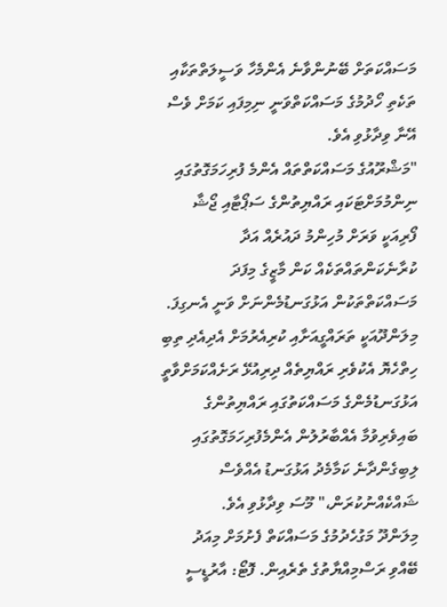މަސައްކަތަށް ބޭނުންވާނެ އެންމެހާ ވަސީލަތްތަކާއި ތަކެތި ހޯދުމުގެ މަސައްކަތްވަނީ ނިމިފައި ކަމަށް ވެސް އޭނާ ވިދާޅުވި އެވެ.
"މަޝްރޫއުގެ މަސައްކަތްތައް އެންމެ ފުރިހަމަގޮތުގައި ނިންމުމަށްޓަކައި ރައްޔިތުންގެ ސަޕޯޓާއި ޖޯޝާ ފޯރިއަކީ ވަރަށް މުހިންމު ދައުރެއް އަދާ ކުރާނެކަންތައްތަކެއް ކަން މާޒީގެ މިފަދަ މަސައްކަތްތަކުން އަޅުގަނޑުމެންނަށް ވަނީ އެނގިފަ. މިލަންދޫއަކީ ތަރައްގީއަށާއި ކުރިއެރުމަށް އެދިއެދި ތިބި ހިތްހެޔޮ އެކުވެރި ރައްޔިތެއް ދިރިއުޅޭ ރަށެއްކަމަށްވާތީ އަޅުގަނޑުމެންގެ މަސައްކަތުގައި ރައްޔިތުންގެ ބައިވެރިވުމާ އެއްބާރުލުން އެންމެފުރިހަމަގޮތުގައި ލިބިގެންދާނެ ކަމާމެދު އަޅުގަނޑު އެއްވެސް ޝައްކެއްނުކުރަން،" މޫސަ ވިދާޅުވި އެވެ.
މިލަންދޫ މަގުހެދުމުގެ މަސައްކަތް ފެށުމަށް މިއަދު ބޭއްވި ރަސްމިއްޔާތުގެ ތެރެއިން. ފޮޓޯ: އާރުޑީސީ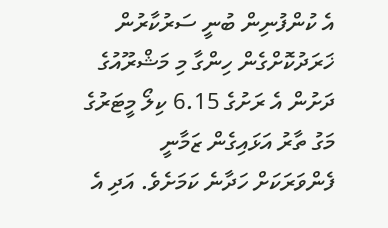އެ ކުންފުނިން ބުނީ ސަރުކާރުން ޚަރަދުކޮށްގެން ހިންގާ މި މަޝްރޫއުގެ ދަށުން އެ ރަށުގެ 6.15 ކިލޯ މީޓަރުގެ މަގު ތާރު އަޅައިގެން ޒަމާނީ ފެންވަރަކަށް ހަދާނެ ކަމަށެވެ. އަދި އެ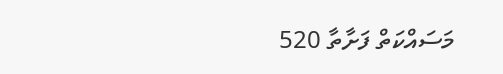މަސައްކަތް ފަށާތާ 520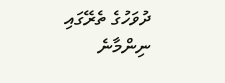ދުވަހުގެ ތެރޭގައި ނިންމާނެ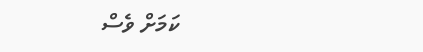ކަމަށް ވެސް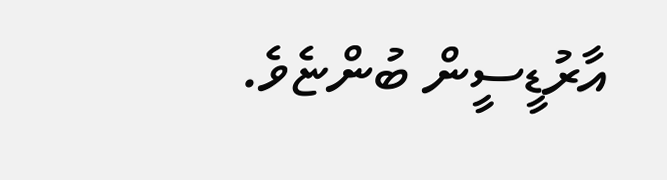އާރުޑީސީން ބުންޏެވެ.